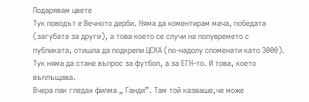Подарявам цвете
Тук поводът е Вечното дерби. Няма да коментирам мача, победата (загубата за други), а това което се случи на полувремето с публиката, отишла да подкрепи ЦСКА (по-надолу споменати като 3000). Тук няма да стане въпрос за футбол, а за ЕГН-то. И това, което въплъщава.
Вчера пак гледах филма „ Ганди”. Там той казваше,че може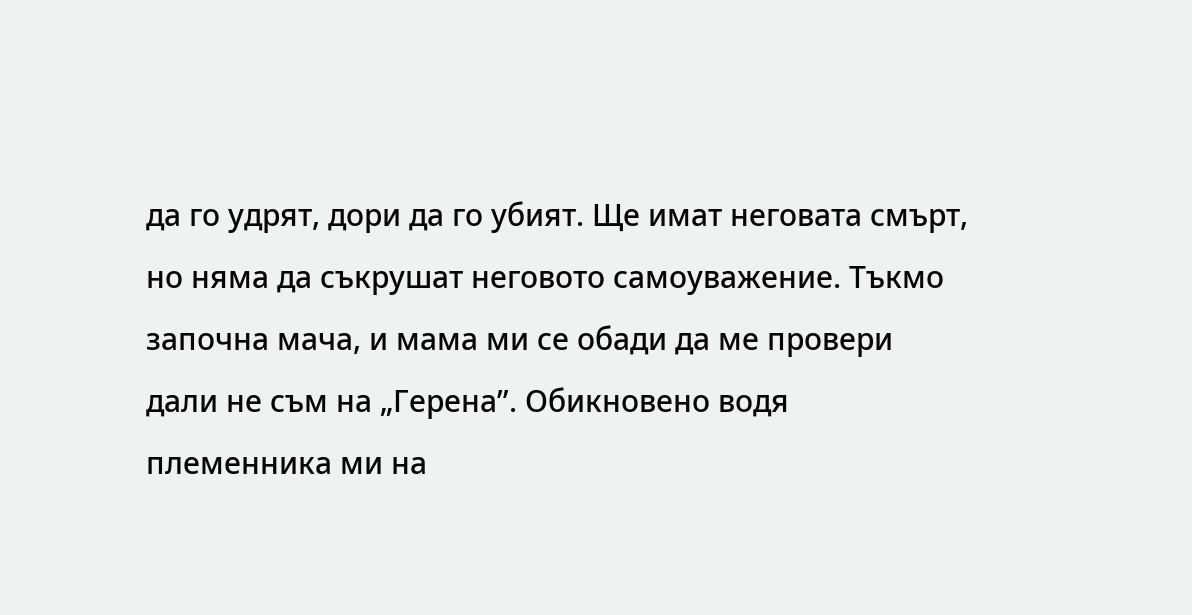да го удрят, дори да го убият. Ще имат неговата смърт, но няма да съкрушат неговото самоуважение. Тъкмо започна мача, и мама ми се обади да ме провери дали не съм на „Герена”. Обикновено водя племенника ми на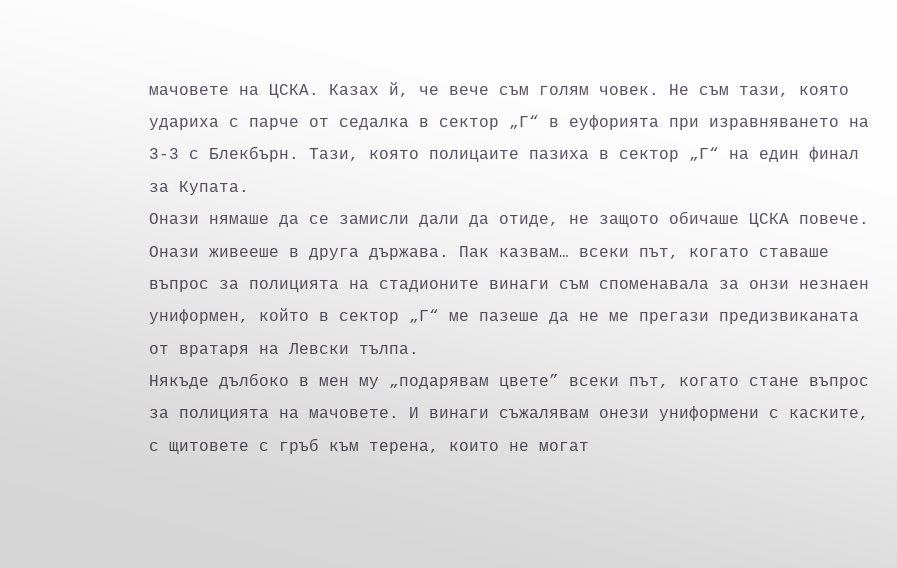мачовете на ЦСКА. Казах й, че вече съм голям човек. Не съм тази, която удариха с парче от седалка в сектор „Г“ в еуфорията при изравняването на 3-3 с Блекбърн. Тази, която полицаите пазиха в сектор „Г“ на един финал за Купата.
Онази нямаше да се замисли дали да отиде, не защото обичаше ЦСКА повече. Онази живееше в друга държава. Пак казвам… всеки път, когато ставаше въпрос за полицията на стадионите винаги съм споменавала за онзи незнаен униформен, който в сектор „Г“ ме пазеше да не ме прегази предизвиканата от вратаря на Левски тълпа.
Някъде дълбоко в мен му „подарявам цвете” всеки път, когато стане въпрос за полицията на мачовете. И винаги съжалявам онези униформени с каските, с щитовете с гръб към терена, които не могат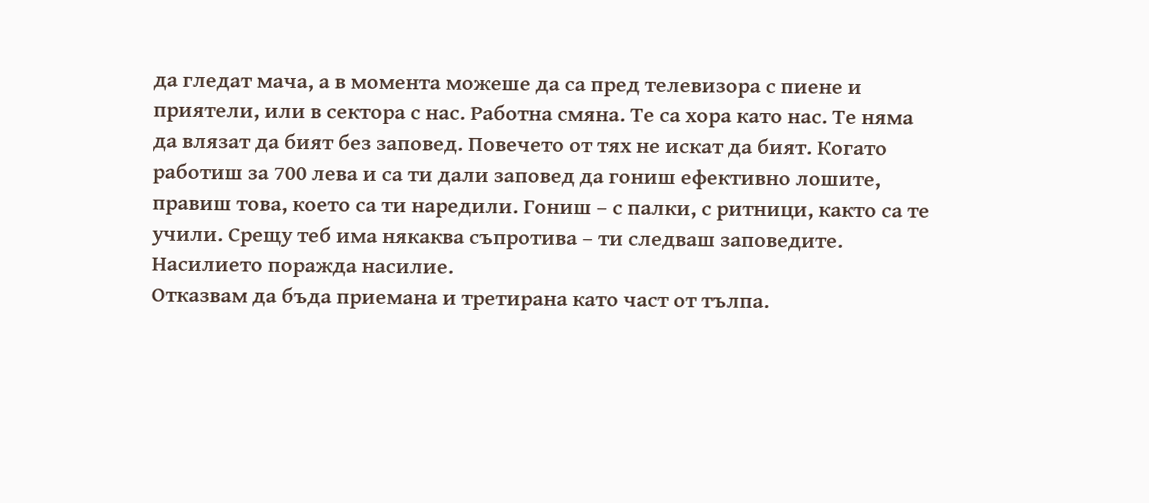да гледат мача, а в момента можеше да са пред телевизора с пиене и приятели, или в сектора с нас. Работна смяна. Те са хора като нас. Те няма да влязат да бият без заповед. Повечето от тях не искат да бият. Когато работиш за 700 лева и са ти дали заповед да гониш ефективно лошите, правиш това, което са ти наредили. Гониш – с палки, с ритници, както са те учили. Срещу теб има някаква съпротива – ти следваш заповедите. Насилието поражда насилие.
Отказвам да бъда приемана и третирана като част от тълпа.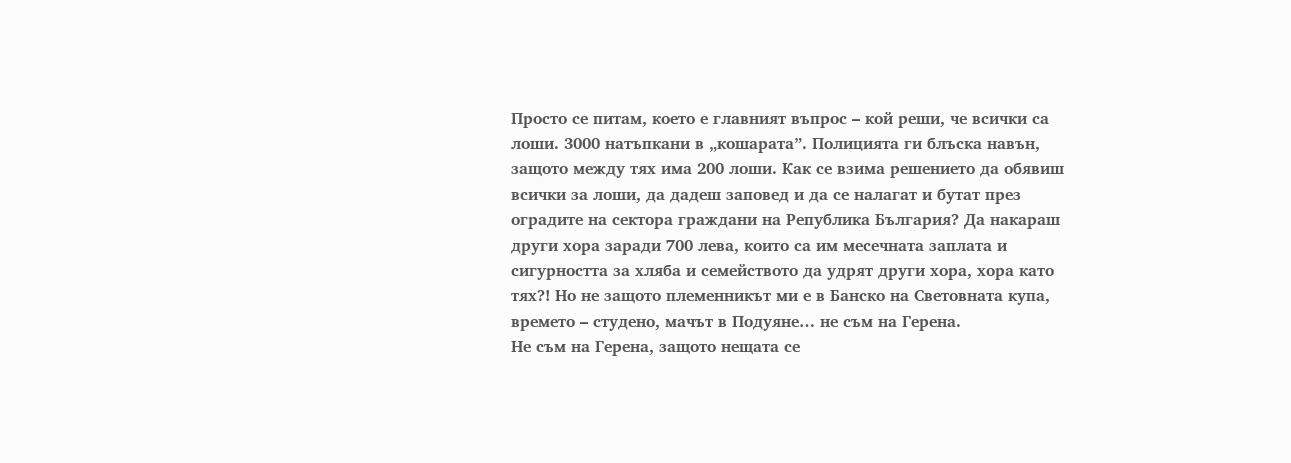Просто се питам, което е главният въпрос – кой реши, че всички са лоши. 3000 натъпкани в „кошарата”. Полицията ги блъска навън, защото между тях има 200 лоши. Как се взима решението да обявиш всички за лоши, да дадеш заповед и да се налагат и бутат през оградите на сектора граждани на Република България? Да накараш други хора заради 700 лева, които са им месечната заплата и сигурността за хляба и семейството да удрят други хора, хора като тях?! Но не защото племенникът ми е в Банско на Световната купа, времето – студено, мачът в Подуяне… не съм на Герена.
Не съм на Герена, защото нещата се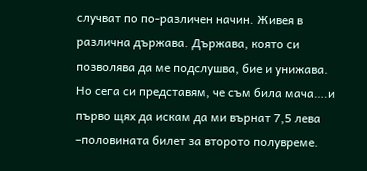случват по по-различен начин. Живея в различна държава. Държава, която си позволява да ме подслушва, бие и унижава. Но сега си представям, че съм била мача….и първо щях да искам да ми върнат 7,5 лева –половината билет за второто полувреме.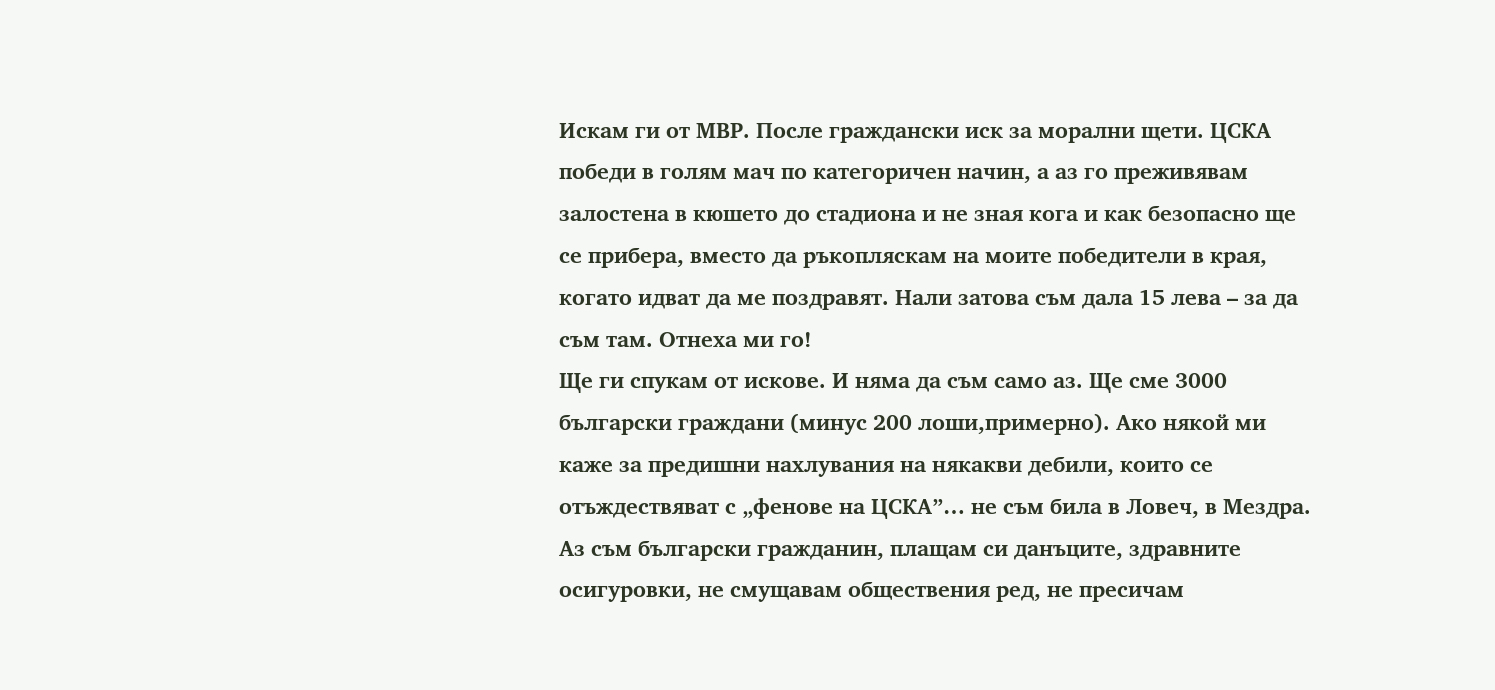Искам ги от МВР. После граждански иск за морални щети. ЦСКА победи в голям мач по категоричен начин, а аз го преживявам залостена в кюшето до стадиона и не зная кога и как безопасно ще се прибера, вместо да ръкопляскам на моите победители в края, когато идват да ме поздравят. Нали затова съм дала 15 лева – за да съм там. Отнеха ми го!
Ще ги спукам от искове. И няма да съм само аз. Ще сме 3000 български граждани (минус 200 лоши,примерно). Ако някой ми каже за предишни нахлувания на някакви дебили, които се отъждествяват с „фенове на ЦСКА”… не съм била в Ловеч, в Мездра. Аз съм български гражданин, плащам си данъците, здравните осигуровки, не смущавам обществения ред, не пресичам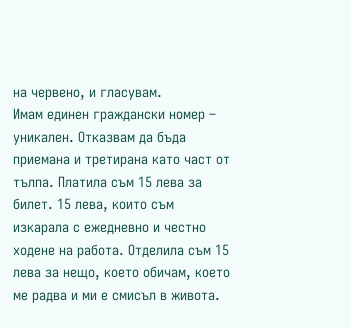на червено, и гласувам.
Имам единен граждански номер – уникален. Отказвам да бъда приемана и третирана като част от тълпа. Платила съм 15 лева за билет. 15 лева, които съм изкарала с ежедневно и честно ходене на работа. Отделила съм 15 лева за нещо, което обичам, което ме радва и ми е смисъл в живота.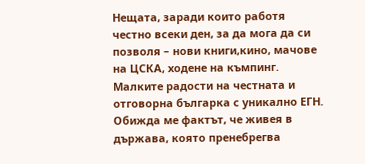Нещата, заради които работя честно всеки ден, за да мога да си позволя – нови книги,кино, мачове на ЦСКА, ходене на къмпинг. Малките радости на честната и отговорна българка с уникално ЕГН.
Обижда ме фактът, че живея в държава, която пренебрегва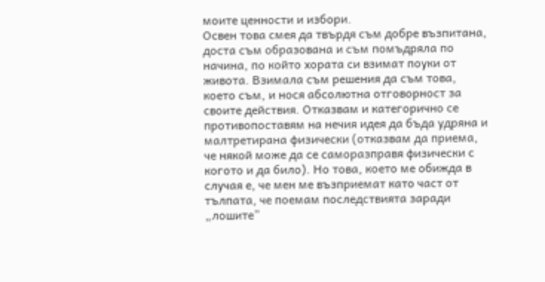моите ценности и избори.
Освен това смея да твърдя съм добре възпитана, доста съм образована и съм помъдряла по начина, по който хората си взимат поуки от живота. Взимала съм решения да съм това, което съм, и нося абсолютна отговорност за своите действия. Отказвам и категорично се противопоставям на нечия идея да бъда удряна и малтретирана физически (отказвам да приема, че някой може да се саморазправя физически с когото и да било). Но това, което ме обижда в случая е, че мен ме възприемат като част от тълпата, че поемам последствията заради „лошите”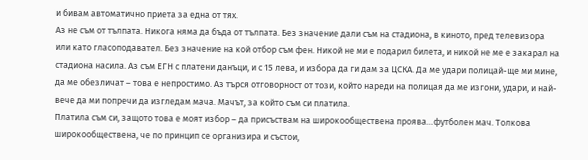и бивам автоматично приета за една от тях.
Аз не съм от тълпата. Никога няма да бъда от тълпата. Без значение дали съм на стадиона, в киното, пред телевизора или като гласоподавател. Без значение на кой отбор съм фен. Никой не ми е подарил билета, и никой не ме е закарал на стадиона насила. Аз съм ЕГН с платени данъци, и с 15 лева, и избора да ги дам за ЦСКА. Да ме удари полицай-ще ми мине, да ме обезличат – това е непростимо. Аз търся отговорност от този, който нареди на полицая да ме изгони, удари, и най-вече да ми попречи да изгледам мача. Мачът, за който съм си платила.
Платила съм си, защото това е моят избор – да присъствам на широкообществена проява…футболен мач. Толкова широкообществена, че по принцип се организира и състои,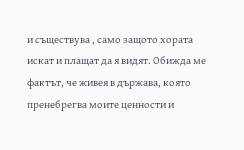и съществува , само защото хората искат и плащат да я видят. Обижда ме фактът, че живея в държава, която пренебрегва моите ценности и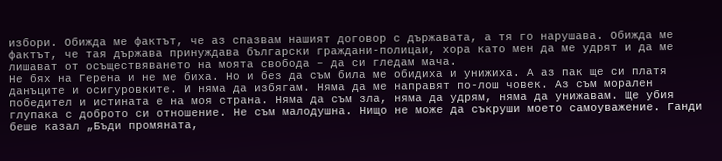избори. Обижда ме фактът, че аз спазвам нашият договор с държавата, а тя го нарушава. Обижда ме фактът, че тая държава принуждава български граждани-полицаи, хора като мен да ме удрят и да ме лишават от осъществяването на моята свобода – да си гледам мача.
Не бях на Герена и не ме биха. Но и без да съм била ме обидиха и унижиха. А аз пак ще си платя данъците и осигуровките. И няма да избягам. Няма да ме направят по-лош човек. Аз съм морален победител и истината е на моя страна. Няма да съм зла, няма да удрям, няма да унижавам. Ще убия глупака с доброто си отношение. Не съм малодушна. Нищо не може да съкруши моето самоуважение. Ганди беше казал „Бъди промяната,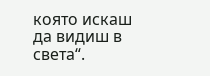която искаш да видиш в света“.